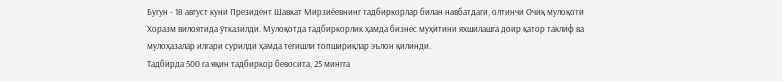Бугун - 18 август куни Президент Шавкат Мирзиёевнинг тадбиркорлар билан навбатдаги, олтинчи Очиқ мулоқоти Хоразм вилоятида ўтказилди. Мулоқотда тадбиркорлик ҳамда бизнес муҳитини яхшилашга доир қатор таклиф ва мулоҳазалар илгари сурилди ҳамда тегишли топшириқлар эълон қилинди.
Тадбирда 500 га яқин тадбиркор бевосита, 25 мингга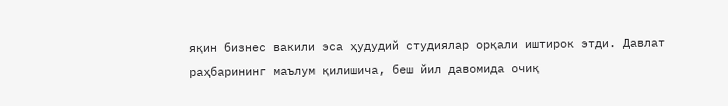яқин бизнес вакили эса ҳудудий студиялар орқали иштирок этди. Давлат раҳбарининг маълум қилишича, беш йил давомида очиқ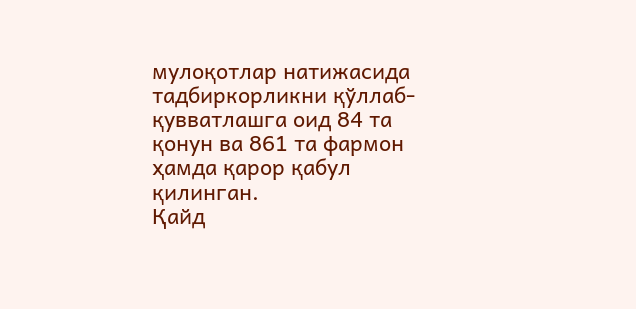мулоқотлар натижасида тадбиркорликни қўллаб-қувватлашга оид 84 та қонун ва 861 та фармон ҳамда қарор қабул қилинган.
Қайд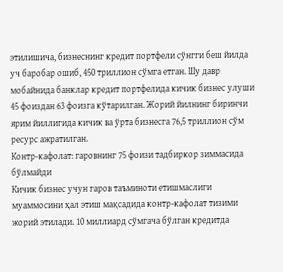этилишича, бизнеснинг кредит портфели сўнгги беш йилда уч баробар ошиб, 450 триллион сўмга етган. Шу давр мобайнида банклар кредит портфелида кичик бизнес улуши 45 фоиздан 63 фоизга кўтарилган. Жорий йилнинг биринчи ярим йиллигида кичик ва ўрта бизнесга 76,5 триллион сўм ресурс ажратилган.
Контр-кафолат: гаровнинг 75 фоизи тадбиркор зиммасида бўлмайди
Кичик бизнес учун гаров таъминоти етишмаслиги муаммосини ҳал этиш мақсадида контр-кафолат тизими жорий этилади. 10 миллиард сўмгача бўлган кредитда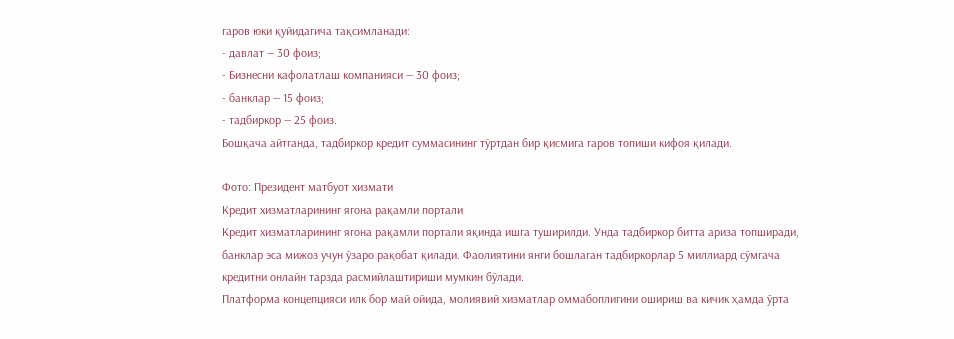гаров юки қуйидагича тақсимланади:
- давлат — 30 фоиз;
- Бизнесни кафолатлаш компанияси — 30 фоиз;
- банклар — 15 фоиз;
- тадбиркор — 25 фоиз.
Бошқача айтганда, тадбиркор кредит суммасининг тўртдан бир қисмига гаров топиши кифоя қилади.

Фото: Президент матбуот хизмати
Кредит хизматларининг ягона рақамли портали
Кредит хизматларининг ягона рақамли портали яқинда ишга туширилди. Унда тадбиркор битта ариза топширади, банклар эса мижоз учун ўзаро рақобат қилади. Фаолиятини янги бошлаган тадбиркорлар 5 миллиард сўмгача кредитни онлайн тарзда расмийлаштириши мумкин бўлади.
Платформа концепцияси илк бор май ойида, молиявий хизматлар оммабоплигини ошириш ва кичик ҳамда ўрта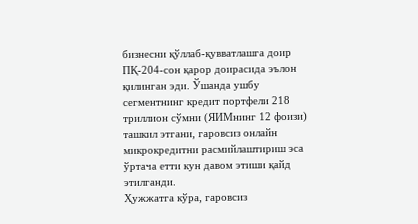бизнесни қўллаб-қувватлашга доир ПҚ-204-сон қарор доирасида эълон қилинган эди. Ўшанда ушбу сегментнинг кредит портфели 218 триллион сўмни (ЯИМнинг 12 фоизи) ташкил этгани, гаровсиз онлайн микрокредитни расмийлаштириш эса ўртача етти кун давом этиши қайд этилганди.
Ҳужжатга кўра, гаровсиз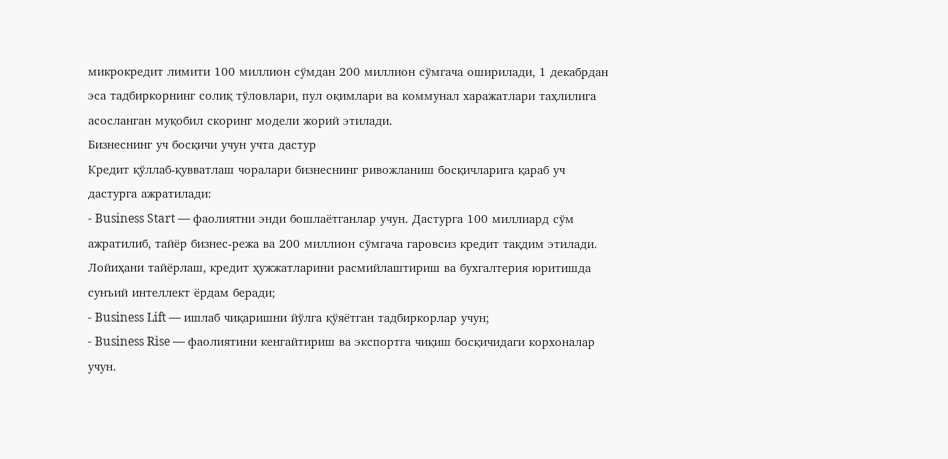микрокредит лимити 100 миллион сўмдан 200 миллион сўмгача оширилади, 1 декабрдан эса тадбиркорнинг солиқ тўловлари, пул оқимлари ва коммунал харажатлари таҳлилига асосланган муқобил скоринг модели жорий этилади.
Бизнеснинг уч босқичи учун учта дастур
Кредит қўллаб-қувватлаш чоралари бизнеснинг ривожланиш босқичларига қараб уч дастурга ажратилади:
- Business Start — фаолиятни энди бошлаётганлар учун. Дастурга 100 миллиард сўм ажратилиб, тайёр бизнес-режа ва 200 миллион сўмгача гаровсиз кредит тақдим этилади. Лойиҳани тайёрлаш, кредит ҳужжатларини расмийлаштириш ва бухгалтерия юритишда сунъий интеллект ёрдам беради;
- Business Lift — ишлаб чиқаришни йўлга қўяётган тадбиркорлар учун;
- Business Rise — фаолиятини кенгайтириш ва экспортга чиқиш босқичидаги корхоналар учун.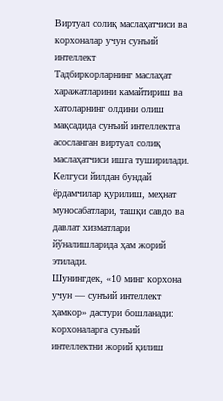Виртуал солиқ маслаҳатчиси ва корхоналар учун сунъий интеллект
Тадбиркорларнинг маслаҳат харажатларини камайтириш ва хатоларнинг олдини олиш мақсадида сунъий интеллектга асосланган виртуал солиқ маслаҳатчиси ишга туширилади. Келгуси йилдан бундай ёрдамчилар қурилиш, меҳнат муносабатлари, ташқи савдо ва давлат хизматлари йўналишларида ҳам жорий этилади.
Шунингдек, «10 минг корхона учун — сунъий интеллект ҳамкор» дастури бошланади: корхоналарга сунъий интеллектни жорий қилиш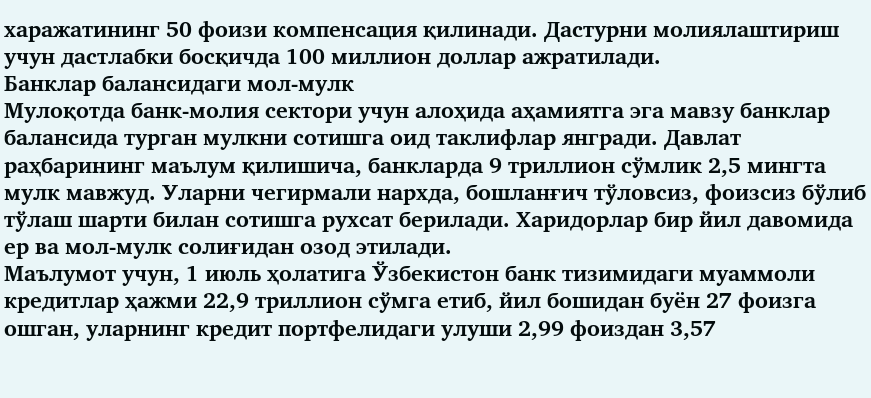харажатининг 50 фоизи компенсация қилинади. Дастурни молиялаштириш учун дастлабки босқичда 100 миллион доллар ажратилади.
Банклар балансидаги мол-мулк
Мулоқотда банк-молия сектори учун алоҳида аҳамиятга эга мавзу банклар балансида турган мулкни сотишга оид таклифлар янгради. Давлат раҳбарининг маълум қилишича, банкларда 9 триллион сўмлик 2,5 мингта мулк мавжуд. Уларни чегирмали нархда, бошланғич тўловсиз, фоизсиз бўлиб тўлаш шарти билан сотишга рухсат берилади. Харидорлар бир йил давомида ер ва мол-мулк солиғидан озод этилади.
Маълумот учун, 1 июль ҳолатига Ўзбекистон банк тизимидаги муаммоли кредитлар ҳажми 22,9 триллион сўмга етиб, йил бошидан буён 27 фоизга ошган, уларнинг кредит портфелидаги улуши 2,99 фоиздан 3,57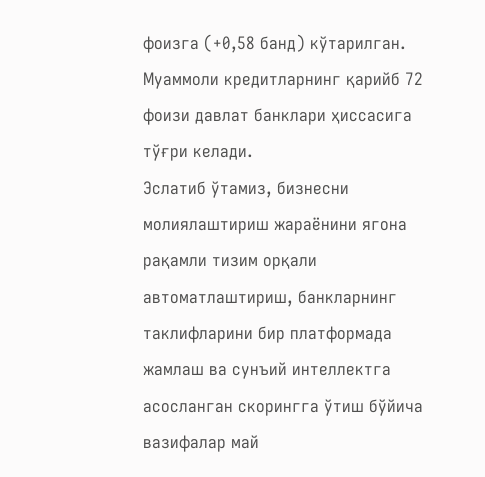фоизга (+0,58 банд) кўтарилган. Муаммоли кредитларнинг қарийб 72 фоизи давлат банклари ҳиссасига тўғри келади.
Эслатиб ўтамиз, бизнесни молиялаштириш жараёнини ягона рақамли тизим орқали автоматлаштириш, банкларнинг таклифларини бир платформада жамлаш ва сунъий интеллектга асосланган скорингга ўтиш бўйича вазифалар май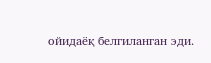ойидаёқ белгиланган эди.